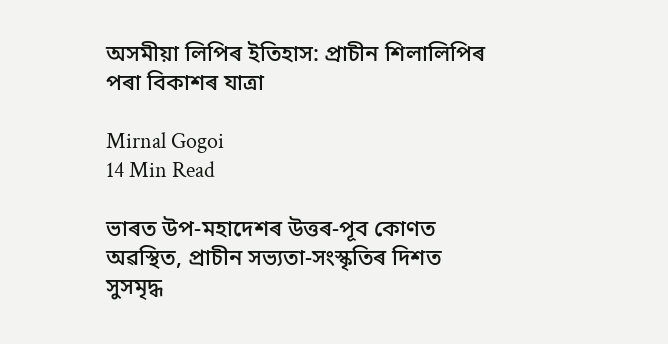অসমীয়া লিপিৰ ইতিহাস: প্ৰাচীন শিলালিপিৰ পৰা বিকাশৰ যাত্ৰা

Mirnal Gogoi
14 Min Read

ভাৰত উপ-মহাদেশৰ উত্তৰ-পূব কোণত অৱস্থিত, প্রাচীন সভ্যতা-সংস্কৃতিৰ দিশত সুসমৃদ্ধ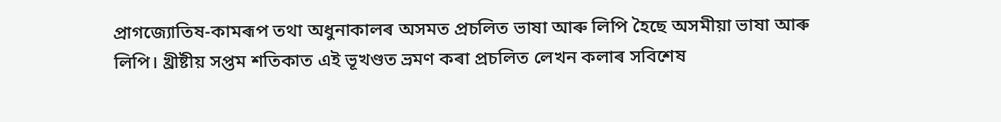প্রাগজ্যোতিষ-কামৰূপ তথা অধুনাকালৰ অসমত প্রচলিত ভাষা আৰু লিপি হৈছে অসমীয়া ভাষা আৰু লিপি। খ্রীষ্টীয় সপ্তম শতিকাত এই ভূখণ্ডত ভ্রমণ কৰা প্রচলিত লেখন কলাৰ সবিশেষ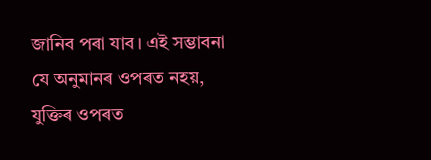জানিব পৰা যাব। এই সম্ভাবনা যে অনুমানৰ ওপৰত নহয়, যুক্তিৰ ওপৰত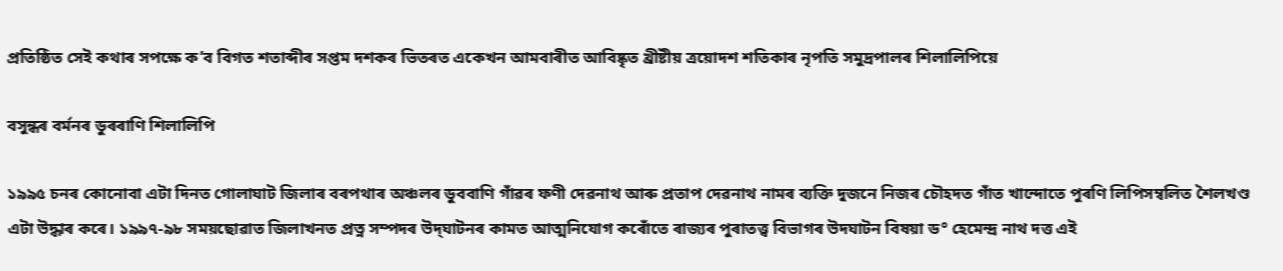প্রতিষ্ঠিত সেই কথাৰ সপক্ষে ক’ব বিগত শতাব্দীৰ সপ্তম দশকৰ ভিতৰত একেখন আমবাৰীত আবিষ্কৃত খ্রীষ্টীয় ত্রয়োদশ শতিকাৰ নৃপতি সমুদ্রপালৰ শিলালিপিয়ে

বসুন্ধৰ বৰ্মনৰ ডুৰৰাণি শিলালিপি

১৯৯৫ চনৰ কোনোবা এটা দিনত গোলাঘাট জিলাৰ বৰপথাৰ অঞ্চলৰ ডুববাণি গাঁৱৰ ফণী দেৱনাথ আৰু প্রতাপ দেৱনাথ নামৰ ব্যক্তি দুজনে নিজৰ চৌহদত গাঁত খান্দোতে পুৰণি লিপিসম্বলিত শৈলখণ্ড এটা উদ্ধাৰ কৰে। ১৯৯৭-৯৮ সময়ছোৱাত জিলাখনত প্রত্ন সম্পদৰ উদ্‌ঘাটনৰ কামত আত্মনিযোগ কৰোঁতে ৰাজ্যৰ পুৰাতত্ত্ব বিভাগৰ উদঘাটন বিষয়া ড° হেমেন্দ্র নাথ দত্ত এই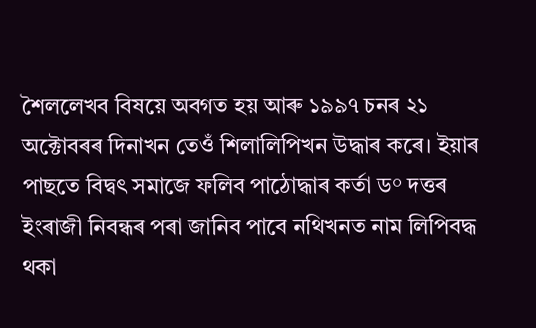শৈললেখব বিষয়ে অবগত হয় আৰু ১৯৯৭ চনৰ ২১ অক্টোবৰৰ দিনাখন তেওঁ শিলালিপিখন উদ্ধাৰ কৰে। ইয়াৰ পাছতে বিদ্বৎ সমাজে ফলিব পাঠোদ্ধাৰ কৰ্তা ড° দত্তৰ ইংৰাজী নিবন্ধৰ পৰা জানিব পাবে নথিখনত নাম লিপিবদ্ধ থকা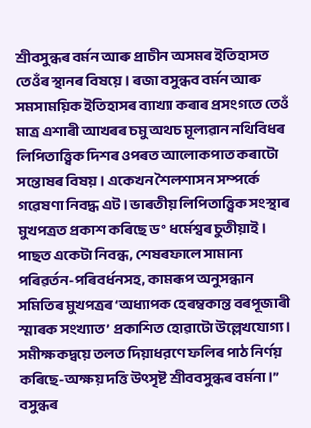শ্রীবসুন্ধৰ বৰ্মন আৰু প্রাচীন অসমৰ ইতিহাসত তেওঁৰ স্থানৰ বিষয়ে। ৰজা বসুন্ধব বর্মন আৰু সমসাময়িক ইতিহাসৰ ব্যাখ্যা কৰাৰ প্রসংগতে তেওঁ মাত্র এশাৰী আখৰৰ চমু অথচ মূল্যৱান নথিবিধৰ লিপিতাত্ত্বিক দিশৰ ওপৰত আলোকপাত কৰাটো সন্তোষৰ বিষয়। একেখন শৈলশাসন সম্পর্কে গৱেষণা নিবদ্ধ এট। ভাৰতীয় লিপিতাত্ত্বিক সংস্থাৰ মুখপত্ৰত প্ৰকাশ কৰিছে ড° ধৰ্মেশ্বৰ চুতীয়াই। পাছত একেটা নিবন্ধ, শেষৰফালে সামান্য পৰিৱৰ্তন-পৰিবৰ্ধনসহ, কামৰূপ অনুসন্ধান সমিতিৰ মুখপত্ৰৰ ‘অধ্যাপক হেৰম্বকান্ত বৰপূজাৰী স্মাৰক সংখ্যাত’ প্রকাশিত হোৱাটো উল্লেখযোগ্য। সমীক্ষকদ্বয়ে তলত দিয়াধরণে ফলিৰ পাঠ নিৰ্ণয় কৰিছে-অক্ষয় দত্তি উৎসৃষ্ট শ্রীববসুন্ধৰ বৰ্মনা।” বসুন্ধৰ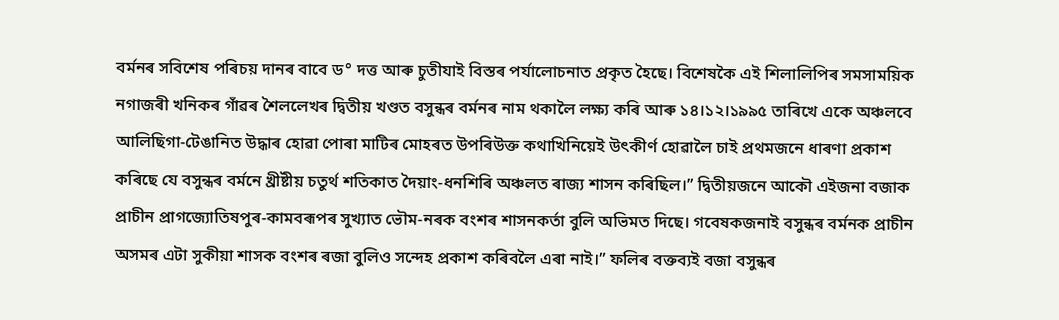বৰ্মনৰ সবিশেষ পৰিচয় দানৰ বাবে ড° দত্ত আৰু চুতীযাই বিস্তৰ পর্যালোচনাত প্রকৃত হৈছে। বিশেষকৈ এই শিলালিপিৰ সমসাময়িক নগাজৰী খনিকৰ গাঁৱৰ শৈললেখৰ দ্বিতীয় খণ্ডত বসুন্ধৰ বৰ্মনৰ নাম থকালৈ লক্ষ্য কৰি আৰু ১৪।১২।১৯৯৫ তাৰিখে একে অঞ্চলবে আলিছিগা-টেঙানিত উদ্ধাৰ হোৱা পোৰা মাটিৰ মোহৰত উপৰিউক্ত কথাখিনিয়েই উৎকীর্ণ হোৱালৈ চাই প্রথমজনে ধাৰণা প্রকাশ কৰিছে যে বসুন্ধৰ বৰ্মনে খ্রীষ্টীয় চতুর্থ শতিকাত দৈয়াং-ধনশিৰি অঞ্চলত ৰাজ্য শাসন কৰিছিল।” দ্বিতীয়জনে আকৌ এইজনা বজাক প্রাচীন প্রাগজ্যোতিষপুৰ-কামবৰূপৰ সুখ্যাত ভৌম-নৰক বংশৰ শাসনকর্তা বুলি অভিমত দিছে। গবেষকজনাই বসুন্ধৰ বর্মনক প্রাচীন অসমৰ এটা সুকীয়া শাসক বংশৰ ৰজা বুলিও সন্দেহ প্রকাশ কৰিবলৈ এৰা নাই।” ফলিৰ বক্তব্যই বজা বসুন্ধৰ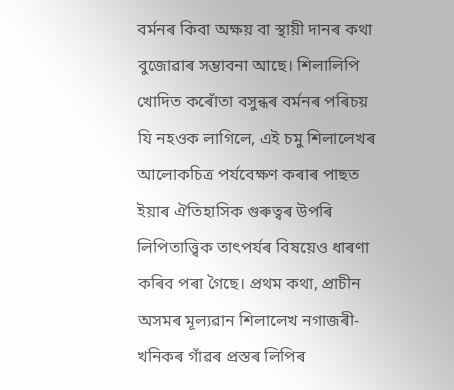বৰ্মনৰ কিবা অক্ষয় বা স্থায়ী দানৰ কথা বুজোৱাৰ সম্ভাবনা আছে। শিলালিপি খোদিত কৰোঁতা বসুন্ধৰ বৰ্মনৰ পৰিচয় যি নহওক লাগিলে, এই চমু শিলালেখৰ আলোকচিত্র পর্যবেক্ষণ কৰাৰ পাছত ইয়াৰ ঐতিহাসিক গুৰুত্বৰ উপৰি লিপিতাত্ত্বিক তাৎপৰ্যৰ বিষয়েও ধাৰণা কৰিব পৰা গৈছে। প্রথম কথা, প্রাচীন অসমৰ মূল্যৱান শিলালেখ নগাজৰী-খনিকৰ গাঁৱৰ প্ৰস্তৰ লিপিৰ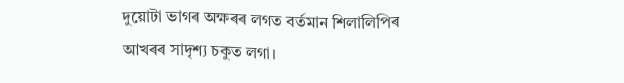দুয়োটা ভাগৰ অক্ষৰৰ লগত বর্তমান শিলালিপিৰ আখৰৰ সাদৃশ্য চকুত লগা।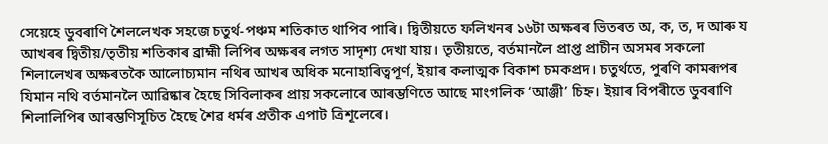সেয়েহে ডুবৰাণি শৈললেখক সহজে চতুর্থ-পঞ্চম শতিকাত থাপিব পাৰি। দ্বিতীয়তে ফলিখনৰ ১৬টা অক্ষৰৰ ভিতৰত অ, ক, ত, দ আৰু য আখৰৰ দ্বিতীয়/তৃতীয় শতিকাৰ ব্ৰাহ্মী লিপিৰ অক্ষৰৰ লগত সাদৃশ্য দেখা যায়। তৃতীয়তে, বর্তমানলৈ প্রাপ্ত প্রাচীন অসমৰ সকলো শিলালেখৰ অক্ষৰতকৈ আলোচ্যমান নথিৰ আখৰ অধিক মনোহাৰিত্বপূর্ণ, ইয়াৰ কলাত্মক বিকাশ চমকপ্রদ। চতুৰ্থতে, পুৰণি কামৰূপৰ যিমান নথি বর্তমানলৈ আৱিষ্কাৰ হৈছে সিবিলাকৰ প্রায় সকলোৰে আৰম্ভণিতে আছে মাংগলিক ‘আঞ্জী’ চিহ্ন। ইয়াৰ বিপৰীতে ডুবৰাণি শিলালিপিৰ আৰম্ভণিসূচিত হৈছে শৈৱ ধৰ্মৰ প্রতীক এপাট ত্রিশূলেৰে।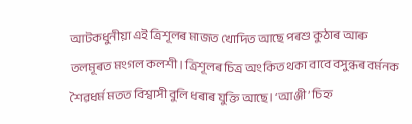আটকধুনীয়া এই ত্রিশূলৰ মাজত খোদিত আছে পৰশু কুঠাৰ আৰু তলমূৰত মংগল কলশী। ত্রিশূলৰ চিত্ৰ অংকিত থকা বাবে বসুন্ধৰ বৰ্মনক শৈৱধর্ম মতত বিশ্বাসী বুলি ধৰাৰ যুক্তি আছে। ‘আঞ্জী’ চিহ্ন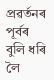প্ৰৱৰ্তনৰ পূৰ্বৰ বুলি ধৰি লৈ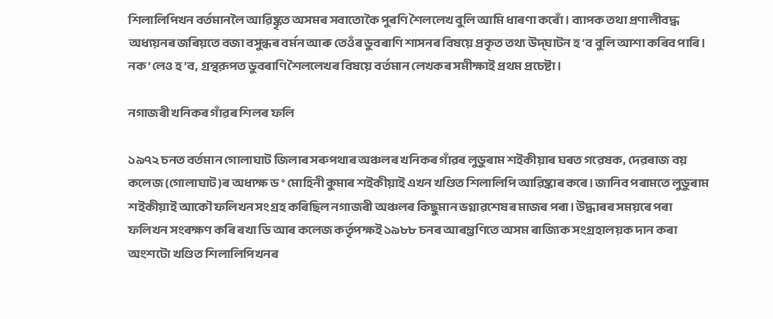শিলালিপিখন বর্তমানলৈ আৱিষ্কৃত অসমৰ সবাতোকৈ পুৰণি শৈললেখ বুলি আমি ধাৰণা কৰোঁ। ব্যাপক তথা প্রণালীবদ্ধ অধ্যয়নৰ জৰিয়তে বজা বসুন্ধৰ বৰ্মন আৰু তেওঁৰ ডুবৰাণি শাসনৰ বিষয়ে প্রকৃত তথ্য উদ্‌ঘাটন হ’ব বুলি আশা কৰিব পাৰি। নক’লেও হ’ব, গ্রন্থরূপত ডুবৰাণি শৈললেখৰ বিষয়ে বর্তমান লেখকৰ সমীক্ষাই প্রথম প্রচেষ্টা।

নগাজৰী খনিকৰ গাঁৱৰ শিলৰ ফলি

১৯৭২ চনত বর্তমান গোলাঘাট জিলাৰ সৰুপথাৰ অঞ্চলৰ খনিকৰ গাঁৱৰ লুডুৰাম শইকীয়াৰ ঘৰত গৱেষক, দেৱৰাজ বয় কলেজ (গোলাঘাট)ৰ অধ্যক্ষ ড° মোহিনী কুমাৰ শইকীয়াই এখন খণ্ডিত শিলালিপি আৱিষ্কাৰ কৰে। জানিব পৰামতে লুডুৰাম শইকীয়াই আকৌ ফলিখন সংগ্রহ কৰিছিল নগাজৰী অঞ্চলৰ কিছুমান ভগ্নাৱশেষৰ মাজৰ পৰা। উদ্ধাৰৰ সময়ৰে পৰা ফলিখন সংৰক্ষণ কৰি ৰখা ডি আৰ কলেজ কর্তৃপক্ষই ১৯৮৮ চনৰ আৰম্ভণিতে অসম ৰাজ্যিক সংগ্ৰহালয়ক দান কৰা অংশটো খণ্ডিত শিলালিপিখনৰ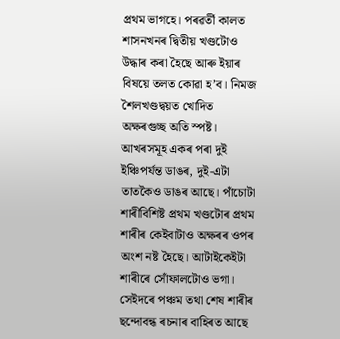প্ৰথম ভাগহে। পৰৱৰ্তী কালত শাসনখনৰ দ্বিতীয় খণ্ডটোও উদ্ধাৰ কৰা হৈছে আৰু ইয়াৰ বিষয়ে তলত কোৱা হ’ব। নিমজ শৈলখণ্ডদ্বয়ত খোদিত অক্ষৰগুচ্ছ অতি স্পষ্ট। আখৰসমূহ একৰ পৰা দুই ইঞ্চিপর্যন্ত ডাঙৰ, দুই-এটা তাতকৈও ডাঙৰ আছে। পাঁচোটা শাৰীবিশিষ্ট প্রথম খণ্ডটোৰ প্ৰথম শাৰীৰ কেইবাটাও অক্ষৰৰ ওপৰ অংশ নষ্ট হৈছে। আটাইকেইটা শাৰীৰে সোঁফালটোও ভগা। সেইদৰে পঞ্চম তথা শেষ শাৰীৰ ছন্দোবন্ধ ৰচনাৰ বাহিৰত আছে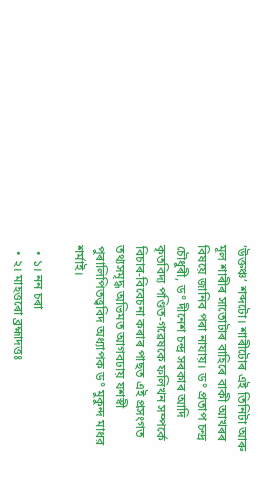‘উক্তঞ্চ’ শব্দটো। শাৰীটোৰ এই তিনিটা আৰু মূল শাৰীৰ সাতোটাৰ বাহিৰে বাকী আখৰৰ বিষয়ে জানিব পৰা নাযায়। ড° প্রতাপ চন্দ্র চৌধুৰী, ড° দীনেশ চন্দ্ৰ সৰকাৰ আদি কৃতবিদ্য পণ্ডিত-গৱেষকে ফলিখন সম্পর্কে বিচাৰ-বিবেচনা কৰাৰ পাছত এই প্রসংগত তথ্যসমৃদ্ধ অভিমত আগবঢায় যশস্বী পুৰালিপিতত্ত্ববিদ অধ্যাপক ড° মুকুন্দ মাধর শর্মাই।

  • ১। নন চৰা
  • ২। মাহত্তৰো ব্রহ্মাদত্তঃ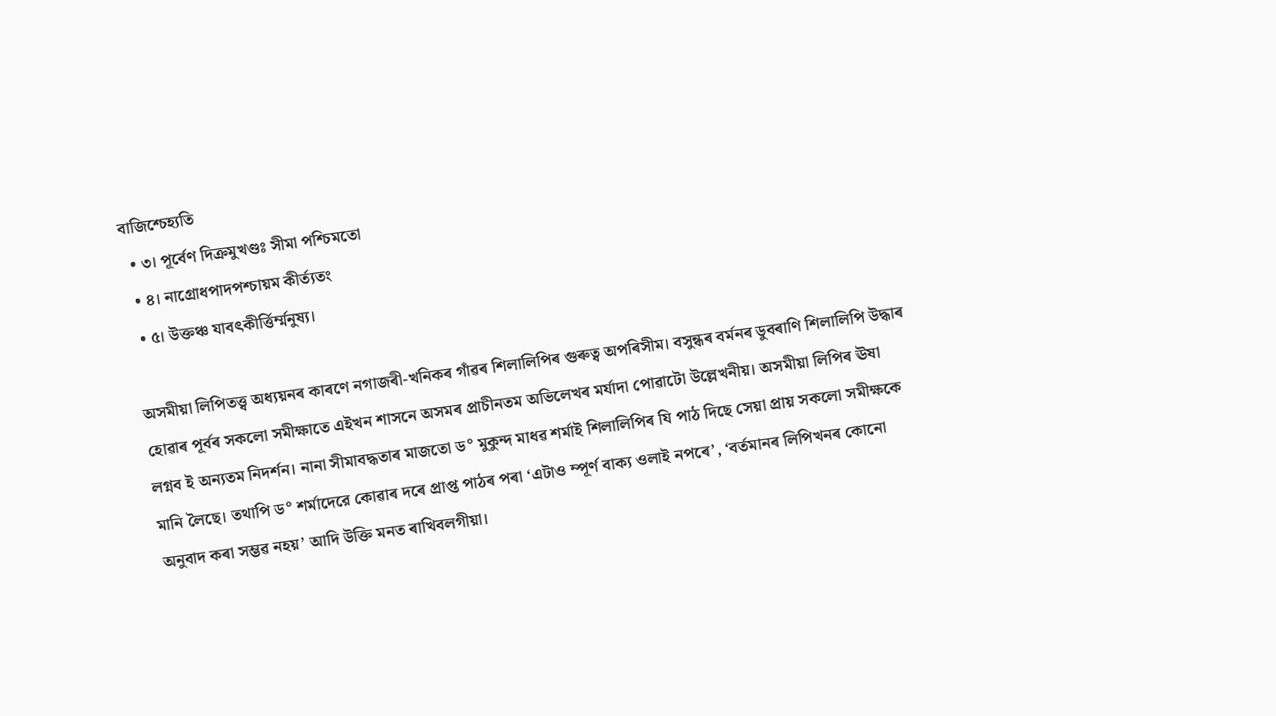বাজিশ্চেহ্যতি
  • ৩। পূর্বেণ দিক্রমুখণ্ডঃ সীমা পশ্চিমতো
  • ৪। নাগ্রোধপাদপশ্চায়ম কীর্ত্যতং
  • ৫। উক্তঞ্চ যাবৎকীৰ্ত্তিৰ্ম্মনুষ্য।

অসমীয়া লিপিতত্ত্ব অধ্যয়নৰ কাৰণে নগাজৰী-খনিকৰ গাঁৱৰ শিলালিপিৰ গুৰুত্ব অপৰিসীম। বসুন্ধৰ বৰ্মনৰ ডুবৰাণি শিলালিপি উদ্ধাৰ হোৱাৰ পূৰ্বৰ সকলো সমীক্ষাতে এইখন শাসনে অসমৰ প্ৰাচীনতম অভিলেখৰ মৰ্যাদা পোৱাটো উল্লেখনীয়। অসমীয়া লিপিৰ ঊষা লগ্নব ই অন্যতম নিদর্শন। নানা সীমাবদ্ধতাৰ মাজতো ড° মুকুন্দ মাধৱ শৰ্মাই শিলালিপিৰ যি পাঠ দিছে সেয়া প্রায় সকলো সমীক্ষকে মানি লৈছে। তথাপি ড° শর্মাদেরে কোৱাৰ দৰে প্ৰাপ্ত পাঠৰ পৰা ‘এটাও ম্পূর্ণ বাক্য ওলাই নপৰে’, ‘বৰ্তমানৰ লিপিখনৰ কোনো অনুবাদ কৰা সম্ভৱ নহয়’ আদি উক্তি মনত ৰাখিবলগীয়া।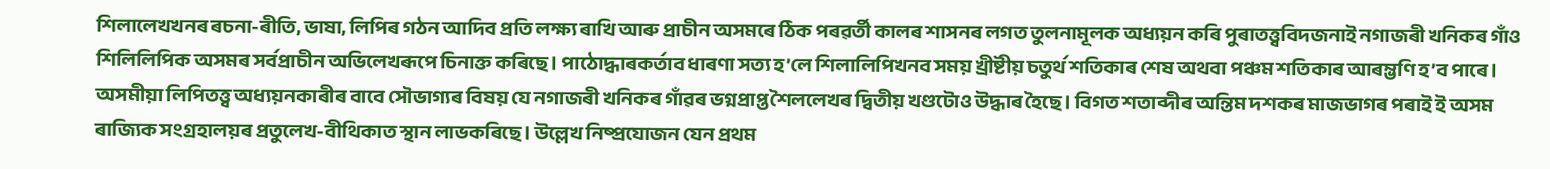শিলালেখখনৰ ৰচনা-ৰীতি, ভাষা, লিপিৰ গঠন আদিব প্রতি লক্ষ্য ৰাখি আৰু প্ৰাচীন অসমৰে ঠিক পৰৱৰ্তী কালৰ শাসনৰ লগত তুলনামূলক অধ্যয়ন কৰি পুৰাতত্ত্ববিদজনাই নগাজৰী খনিকৰ গাঁও শিলিলিপিক অসমৰ সৰ্বপ্ৰাচীন অভিলেখৰূপে চিনাক্ত কৰিছে। পাঠোদ্ধাৰকৰ্তাব ধাৰণা সত্য হ’লে শিলালিপিখনব সময় খ্রীষ্টীয় চতুর্থ শতিকাৰ শেষ অথবা পঞ্চম শতিকাৰ আৰম্ভণি হ’ব পাৰে। অসমীয়া লিপিতত্ত্ব অধ্যয়নকাৰীৰ বাবে সৌভাগ্যৰ বিষয় যে নগাজৰী খনিকৰ গাঁৱৰ ভগ্নপ্রাপ্ত শৈললেখৰ দ্বিতীয় খণ্ডটোও উদ্ধাৰ হৈছে। বিগত শতাব্দীৰ অন্তিম দশকৰ মাজভাগৰ পৰাই ই অসম ৰাজ্যিক সংগ্ৰহালয়ৰ প্রতুলেখ-বীথিকাত স্থান লাভকৰিছে। উল্লেখ নিষ্প্রযোজন যেন প্রথম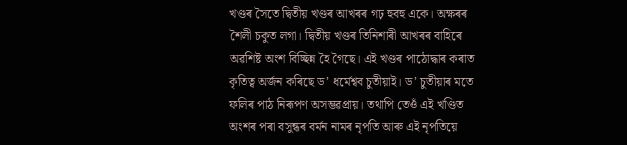খণ্ডৰ সৈতে দ্বিতীয় খণ্ডৰ আখৰৰ গঢ় হুবহু একে। অক্ষৰৰ শৈলী চকুত লগা। দ্বিতীয় খণ্ডৰ তিনিশাৰী আখৰৰ বাহিৰে অৱশিষ্ট অংশ বিচ্ছিন্ন হৈ গৈছে। এই খণ্ডৰ পাঠোদ্ধাৰ কৰাত কৃতিত্ব অৰ্জন কৰিছে ড’ ধৰ্মেশ্বব চুতীয়াই। ড’ চুতীয়াৰ মতে ফলিৰ পাঠ নিৰূপণ অসম্ভৱপ্রায়। তথাপি তেওঁ এই খণ্ডিত অংশৰ পৰা বসুন্ধৰ বৰ্মন নামৰ নৃপতি আৰু এই নৃপতিয়ে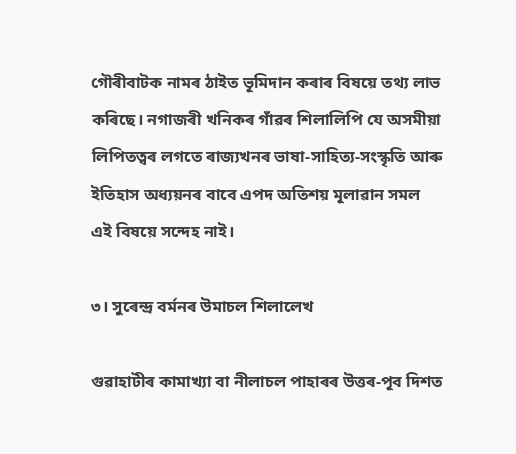গৌৰীবাটক নামৰ ঠাইত ভূমিদান কৰাৰ বিষয়ে তথ্য লাভ কৰিছে। নগাজৰী খনিকৰ গাঁৱৰ শিলালিপি যে অসমীয়া লিপিতত্বৰ লগতে ৰাজ্যখনৰ ভাষা-সাহিত্য-সংস্কৃতি আৰু ইতিহাস অধ্যয়নৰ বাবে এপদ অতিশয় মূলাৱান সমল এই বিষয়ে সন্দেহ নাই।

৩। সুৰেন্দ্ৰ বৰ্মনৰ উমাচল শিলালেখ

গুৱাহাটীৰ কামাখ্যা বা নীলাচল পাহাৰৰ উত্তৰ-পূব দিশত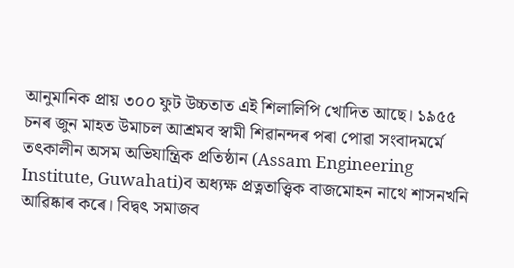আনুমানিক প্রায় ৩০০ ফুট উচ্চতাত এই শিলালিপি খোদিত আছে। ১৯৫৫ চনৰ জুন মাহত উমাচল আশ্রমব স্বামী শিৱানন্দৰ পৰা পোৱা সংবাদমর্মে তৎকালীন অসম অভিযান্ত্রিক প্রতিষ্ঠান (Assam Engineering Institute, Guwahati)ব অধ্যক্ষ প্রত্নতাত্ত্বিক বাজমোহন নাথে শাসনখনি আৱিষ্কাৰ কৰে। বিদ্বৎ সমাজব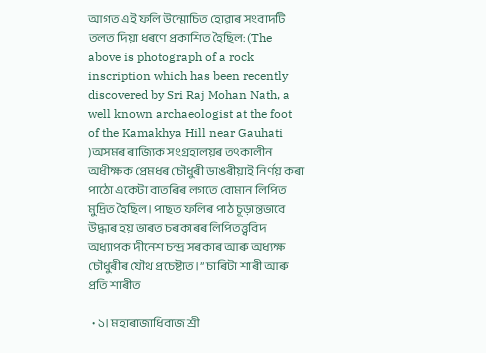আগত এই ফলি উন্মোচিত হোৱাৰ সংবাদটি তলত দিয়া ধৰণে প্রকাশিত হৈছিল: (The above is photograph of a rock inscription which has been recently discovered by Sri Raj Mohan Nath, a well known archaeologist at the foot of the Kamakhya Hill near Gauhati )অসমৰ ৰাজ্যিক সংগ্ৰহালয়ৰ তৎকালীন অধীক্ষক প্ৰেমধৰ চৌধুৰী ডাঙৰীয়াই নির্ণয় কৰা পাঠো একেটা বাতৰিৰ লগতে বোমান লিপিত মুদ্রিত হৈছিল। পাছত ফলিৰ পাঠ চূড়ান্তভাবে উদ্ধাৰ হয় ভাৰত চৰকাৰৰ লিপিতত্ত্ববিদ অধ্যাপক দীনেশ চন্দ্র সৰকাৰ আৰু অধ্যক্ষ চৌধুৰীৰ যৌথ প্রচেষ্টাত।” চাৰিটা শাৰী আৰু প্রতি শাৰীত

  • ১। মহাৰাজাধিবাজ শ্রী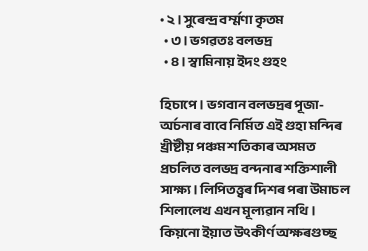• ২। সুৰেন্দ্ৰ বৰ্ম্মণা কৃতম
  • ৩। ভগৱতঃ বলভদ্র
  • ৪। স্বামিনায় ইদং গুহং

হিচাপে। ভগবান বলভদ্ৰৰ পূজা-অর্চনাৰ বাবে নির্মিত এই গুহা মন্দিৰ খ্ৰীষ্টীয় পঞ্চম শতিকাৰ অসমত প্রচলিত বলভদ্র বন্দনাৰ শক্তিশালী সাক্ষ্য। লিপিতত্ত্বৰ দিশৰ পৰা উমাচল শিলালেখ এখন মূল্যৱান নথি। কিয়নো ইয়াত উৎকীর্ণ অক্ষৰগুচ্ছ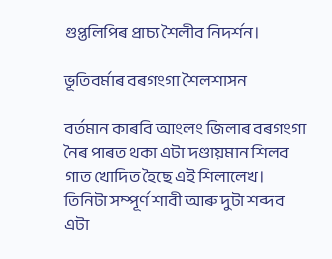গুপ্তলিপিৰ প্ৰাচ্য শৈলীব নিদর্শন।

ভূতিবৰ্মাৰ বৰগংগা শৈলশাসন

বর্তমান কাৰবি আংলং জিলাৰ বৰগংগা নৈৰ পাৰত থকা এটা দণ্ডায়মান শিলব গাত খোদিত হৈছে এই শিলালেখ। তিনিটা সম্পূর্ণ শাবী আৰু দুটা শব্দব এটা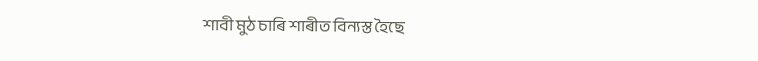শাবী মুঠ চাৰি শাৰীত বিন্যস্ত হৈছে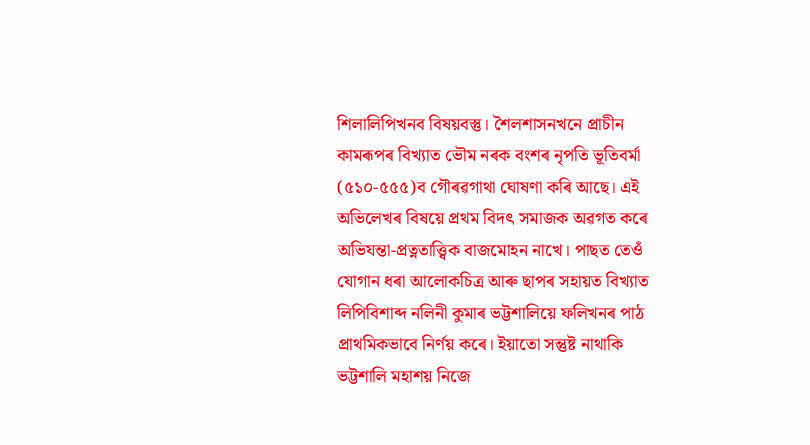শিলালিপিখনব বিষয়বস্তু। শৈলশাসনখনে প্রাচীন কামৰূপৰ বিখ্যাত ভৌম নৰক বংশৰ নৃপতি ভূতিবর্মা (৫১০-৫৫৫)ব গৌৰৱগাথা ঘোষণা কৰি আছে। এই অভিলেখৰ বিষয়ে প্রথম বিদৎ সমাজক অৱগত কৰে অভিযন্তা-প্রত্নতাত্ত্বিক বাজমোহন নাখে। পাছত তেওঁ যোগান ধৰা আলোকচিত্ৰ আৰু ছাপৰ সহায়ত বিখ্যাত লিপিবিশাব্দ নলিনী কুমাৰ ভট্টশালিয়ে ফলিখনৰ পাঠ প্রাথমিকভাবে নির্ণয় কৰে। ইয়াতো সন্তুষ্ট নাথাকি ভট্টশালি মহাশয় নিজে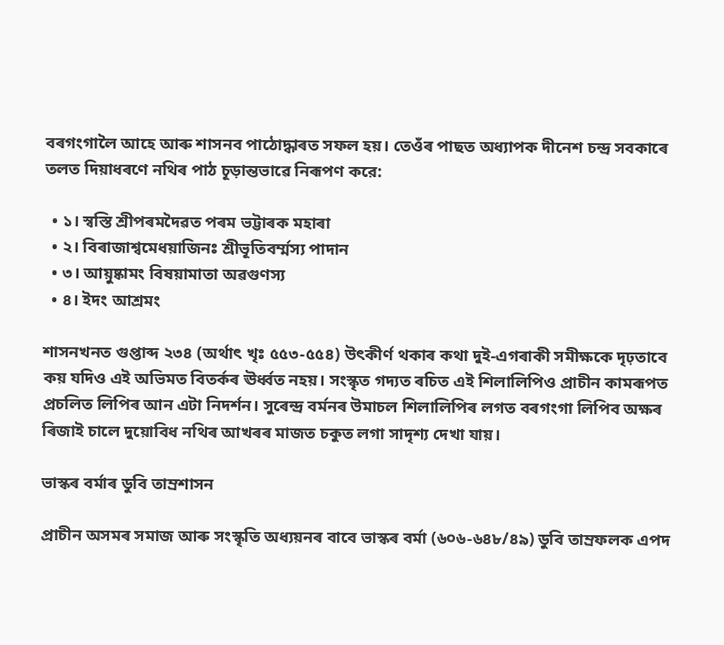বৰগংগালৈ আহে আৰু শাসনব পাঠোদ্ধাৰত সফল হয়। তেওঁৰ পাছত অধ্যাপক দীনেশ চন্দ্র সবকাৰে তলত দিয়াধৰণে নথিৰ পাঠ চূড়ান্তভাৱে নিৰূপণ করে:

  • ১। স্বস্তি শ্রীপৰমদৈৱত পৰম ভট্টাৰক মহাৰা
  • ২। বিৰাজাশ্বমেধয়াজিনঃ শ্রীভূতিবৰ্ম্মস্য পাদান
  • ৩। আয়ুষ্কামং বিষয়ামাতা অৱগুণস্য
  • ৪। ইদং আশ্রমং

শাসনখনত গুপ্তাব্দ ২৩৪ (অর্থাৎ খৃঃ ৫৫৩-৫৫৪) উৎকীর্ণ থকাৰ কথা দুই-এগৰাকী সমীক্ষকে দৃঢ়তাবে কয় যদিও এই অভিমত বিতৰ্কৰ ঊর্ধ্বত নহয়। সংস্কৃত গদ্যত ৰচিত এই শিলালিপিও প্রাচীন কামৰূপত প্রচলিত লিপিৰ আন এটা নিদর্শন। সুৰেন্দ্ৰ বৰ্মনৰ উমাচল শিলালিপিৰ লগত বৰগংগা লিপিব অক্ষৰ ৰিজাই চালে দুয়োবিধ নথিৰ আখৰৰ মাজত চকুত লগা সাদৃশ্য দেখা যায়।

ভাস্কৰ বৰ্মাৰ ডুবি তাম্রশাসন

প্রাচীন অসমৰ সমাজ আৰু সংস্কৃতি অধ্যয়নৰ বাবে ভাস্কৰ বৰ্মা (৬০৬-৬৪৮/৪৯) ডুবি তাম্রফলক এপদ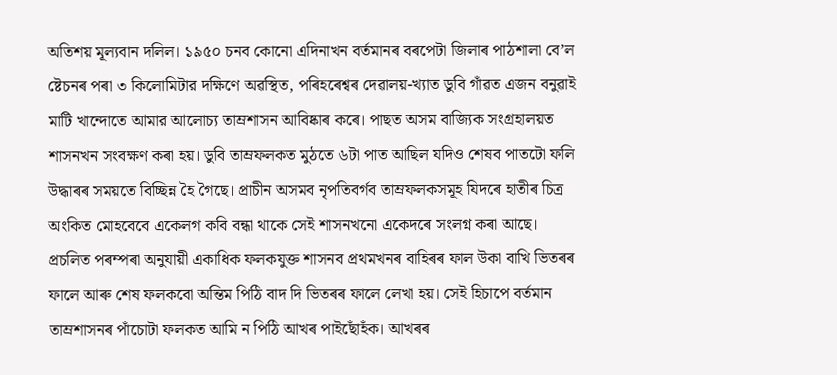অতিশয় মূল্যবান দলিল। ১৯৫০ চনব কোনো এদিনাখন বৰ্তমানৰ বৰপেটা জিলাৰ পাঠশালা বে’ল ষ্টেচনৰ পৰা ৩ কিলোমিটার দক্ষিণে অৱস্থিত, পৰিহৰেশ্বৰ দেৱালয়-খ্যাত ডুবি গাঁৱত এজন বনুৱাই মাটি খান্দোতে আমার আলোচ্য তাম্রশাসন আবিষ্কাৰ কৰে। পাছত অসম বাজ্যিক সংগ্রহালয়ত শাসনখন সংবক্ষণ কৰা হয়। ডুবি তাম্রফলকত মুঠতে ৬টা পাত আছিল যদিও শেষব পাতটো ফলি উদ্ধাৰৰ সময়তে বিচ্ছিন্ন হৈ গৈছে। প্রাচীন অসমব নৃপতিবর্গব তাম্রফলকসমূহ যিদৰে হাতীৰ চিত্ৰ অংকিত মোহবেবে একেলগ কবি বন্ধা থাকে সেই শাসনখনো একেদৰে সংলগ্ন কৰা আছে। প্রচলিত পৰম্পৰা অনুযায়ী একাধিক ফলকযুক্ত শাসনব প্রথমখনৰ বাহিৰৰ ফাল উকা বাখি ভিতৰৰ ফালে আৰু শেষ ফলকবো অন্তিম পিঠি বাদ দি ভিতৰৰ ফালে লেখা হয়। সেই হিচাপে বর্তমান তাম্রশাসনৰ পাঁচোটা ফলকত আমি ন পিঠি আখৰ পাইছোঁহঁক। আখৰৰ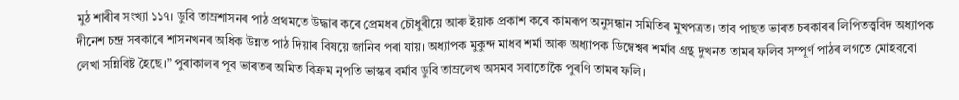মুঠ শাৰীৰ সংখ্যা ১১৭। ডুবি তাম্রশাসনৰ পাঠ প্ৰথমতে উদ্ধাৰ কৰে প্ৰেমধৰ চৌধুৰীয়ে আৰু ইয়াক প্রকাশ কৰে কামৰূপ অনুসন্ধান সমিতিৰ মুখপত্রত। তাব পাছত ভাৰত চৰকাৰৰ লিপিতত্ত্ববিদ অধ্যাপক দীনেশ চন্দ্র সৰকাৰে শাসনখনৰ অধিক উন্নত পাঠ দিয়াৰ বিষয়ে জানিব পৰা যায়। অধ্যাপক মুকুন্দ মাধব শর্মা আৰু অধ্যাপক ডিম্বেশ্বৰ শৰ্মাব গ্রন্থ দুখনত তামৰ ফলিব সম্পূর্ণ পাঠৰ লগতে মোহববো লেখা সন্নিবিষ্ট হৈছে।” পুৰাকালৰ পূব ভাৰতৰ অমিত বিক্রম নৃপতি ভাস্কৰ বর্মাব ডুবি তাম্রলেখ অসমব সবাতোকৈ পুৰণি তামৰ ফলি।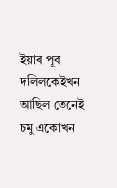ইয়াৰ পূব দলিলকেইখন আছিল তেনেই চমু একোখন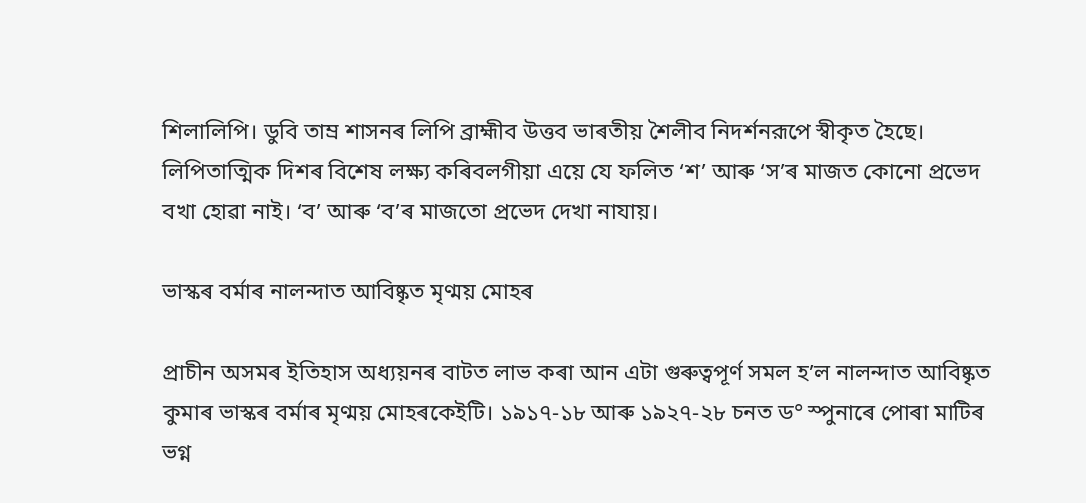শিলালিপি। ডুবি তাম্র শাসনৰ লিপি ব্রাহ্মীব উত্তব ভাৰতীয় শৈলীব নিদর্শনরূপে স্বীকৃত হৈছে। লিপিতাত্মিক দিশৰ বিশেষ লক্ষ্য কৰিবলগীয়া এয়ে যে ফলিত ‘শ’ আৰু ‘স’ৰ মাজত কোনো প্রভেদ বখা হোৱা নাই। ‘ব’ আৰু ‘ব’ৰ মাজতো প্রভেদ দেখা নাযায়।

ভাস্কৰ বৰ্মাৰ নালন্দাত আবিষ্কৃত মৃণ্ময় মোহৰ

প্রাচীন অসমৰ ইতিহাস অধ্যয়নৰ বাটত লাভ কৰা আন এটা গুৰুত্বপূর্ণ সমল হ’ল নালন্দাত আবিষ্কৃত কুমাৰ ভাস্কৰ বৰ্মাৰ মৃণ্ময় মোহৰকেইটি। ১৯১৭-১৮ আৰু ১৯২৭-২৮ চনত ড° স্পুনাৰে পোৰা মাটিৰ ভগ্ন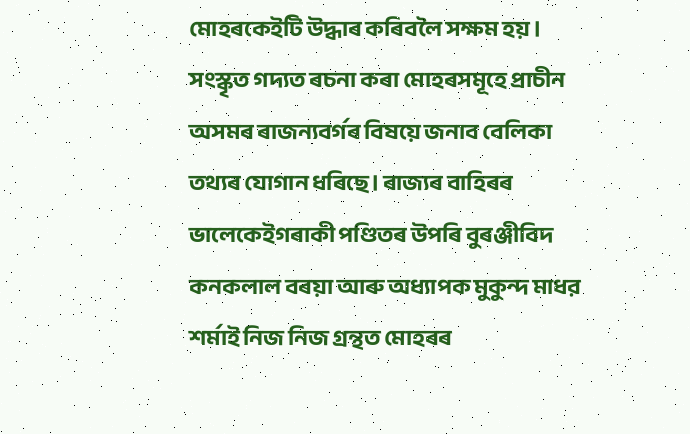মোহৰকেইটি উদ্ধাৰ কৰিবলৈ সক্ষম হয়। সংস্কৃত গদ্যত ৰচনা কৰা মোহৰসমূহে প্রাচীন অসমৰ ৰাজন্যবর্গৰ বিষয়ে জনাব বেলিকা তথ্যৰ যোগান ধৰিছে। ৰাজ্যৰ বাহিৰৰ ভালেকেইগৰাকী পণ্ডিতৰ উপৰি বুৰঞ্জীবিদ কনকলাল বৰয়া আৰু অধ্যাপক মুকুন্দ মাধর শর্মাই নিজ নিজ গ্রন্থত মোহৰৰ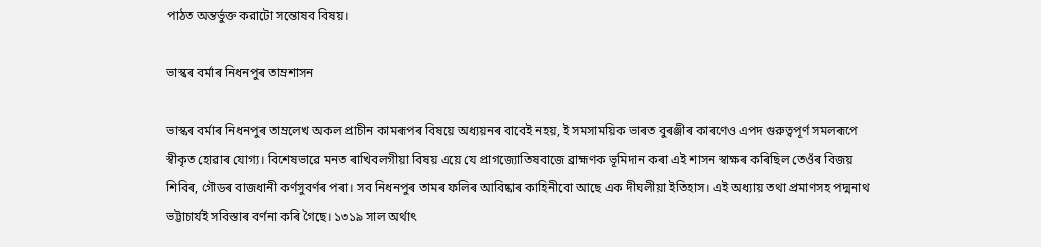পাঠত অন্তর্ভুক্ত করাটো সন্তোষব বিষয়।

ভাস্কৰ বৰ্মাৰ নিধনপুৰ তাম্রশাসন

ভাস্কৰ বৰ্মাৰ নিধনপুৰ তাম্রলেখ অকল প্রাচীন কামৰূপৰ বিষয়ে অধ্যয়নৰ বাবেই নহয়, ই সমসাময়িক ভাৰত বুৰঞ্জীৰ কাৰণেও এপদ গুরুত্বপূর্ণ সমলৰূপে স্বীকৃত হোৱাৰ যোগ্য। বিশেষভাৱে মনত ৰাখিবলগীয়া বিষয় এয়ে যে প্রাগজ্যোতিষবাজে ব্রাহ্মণক ভূমিদান কৰা এই শাসন স্বাক্ষৰ কৰিছিল তেওঁৰ বিজয় শিবিৰ, গৌডৰ বাজধানী কর্ণসুবর্ণৰ পৰা। সব নিধনপুৰ তামৰ ফলিৰ আবিষ্কাৰ কাহিনীবো আছে এক দীঘলীয়া ইতিহাস। এই অধ্যায় তথা প্রমাণসহ পদ্মনাথ ভট্টাচার্যই সবিস্তাৰ বৰ্ণনা কৰি গৈছে। ১৩১৯ সাল অর্থাৎ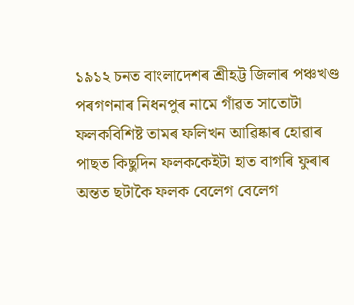১৯১২ চনত বাংলাদেশৰ শ্রীহট্ট জিলাৰ পঞ্চখণ্ড পৰগণনাৰ নিধনপুৰ নামে গাঁৱত সাতোটা ফলকবিশিষ্ট তামৰ ফলিখন আৱিষ্কাৰ হোৱাৰ পাছত কিছুদিন ফলককেইটা হাত বাগৰি ফুৰাৰ অন্তত ছটাকৈ ফলক বেলেগ বেলেগ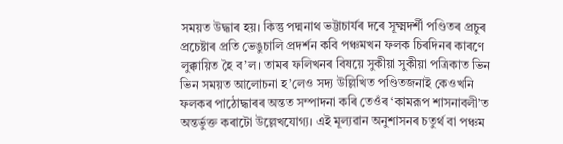সময়ত উদ্ধাৰ হয়। কিন্তু পদ্মনাথ ভট্টাচার্যৰ দৰে সূক্ষ্মদর্শী পণ্ডিতৰ প্ৰচুৰ প্রচেষ্টাৰ প্রতি ভেঙুচালি প্রদর্শন কবি পঞ্চমখন ফলক চিৰদিনৰ কাৰণে লুক্কায়িত হৈ ব’ল। তামৰ ফলিখনৰ বিষয়ে সুকীয়া সুকীয়া পত্রিকাত ভিন ভিন সময়ত আলোচনা হ’লেও সদ্য উল্লিখিত পণ্ডিতজনাই কেওখনি ফলকৰ পাঠোদ্ধাৰৰ অন্তত সম্পাদনা কৰি তেওঁৰ ‘কামরূপ শাসনাবলী’ত অন্তর্ভুক্ত কৰাটো উল্লেখযোগ্য। এই মূল্যৱান অনুশাসনৰ চতুর্থ বা পঞ্চম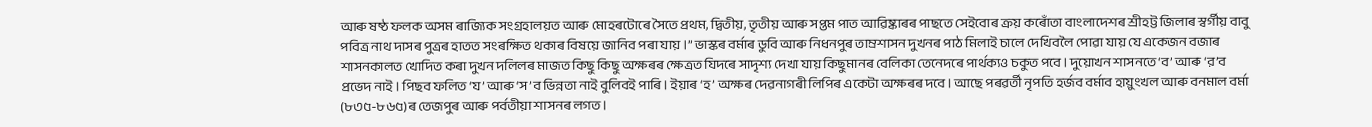আৰু ষষ্ঠ ফলক অসম ৰাজ্যিক সংগ্ৰহালয়ত আৰু মোহৰটোৰে সৈতে প্রথম, দ্বিতীয়, তৃতীয় আৰু সপ্তম পাত আৱিষ্কাৰৰ পাছতে সেইবোৰ ক্ৰয় কৰোঁতা বাংলাদেশৰ শ্রীহট্ট জিলাৰ স্বর্গীয় বাবু পবিত্র নাথ দাসৰ পুত্ৰৰ হাতত সংৰক্ষিত থকাৰ বিষয়ে জানিব পৰা যায়।” ভাস্কৰ বৰ্মাৰ ডুবি আৰু নিধনপুৰ তাম্রশাসন দুখনৰ পাঠ মিলাই চালে দেখিবলৈ পোৱা যায় যে একেজন বজাৰ শাসনকালত খোদিত কৰা দুখন দলিলৰ মাজত কিছু কিছু অক্ষৰৰ ক্ষেত্ৰত যিদৰে সাদৃশ্য দেখা যায় কিছুমানৰ বেলিকা তেনেদৰে পাৰ্থক্যও চকুত পবে। দুয়োখন শাসনতে ‘ব’ আৰু ‘র’ব প্রভেদ নাই। পিছব ফলিত ‘য’ আৰু ‘স’ব ভিন্নতা নাই বুলিবই পাৰি। ইয়াৰ ‘হ’ অক্ষৰ দেৱনাগৰী লিপিৰ একেটা অক্ষৰৰ দবে। আছে পৰৱৰ্তী নৃপতি হর্জব বর্মাব হায়ুংখল আৰু বনমাল বর্মা (৮৩৫-৮৬৫)ৰ তেজপুৰ আৰু পৰ্বতীয়া শাসনৰ লগত।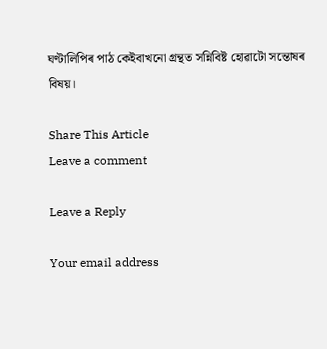ঘণ্টালিপিৰ পাঠ কেইবাখনো গ্রন্থত সন্নিবিষ্ট হোৱাটো সন্তোষৰ বিষয়।

Share This Article
Leave a comment

Leave a Reply

Your email address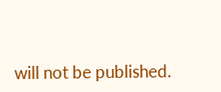will not be published.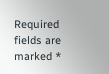Required fields are marked *